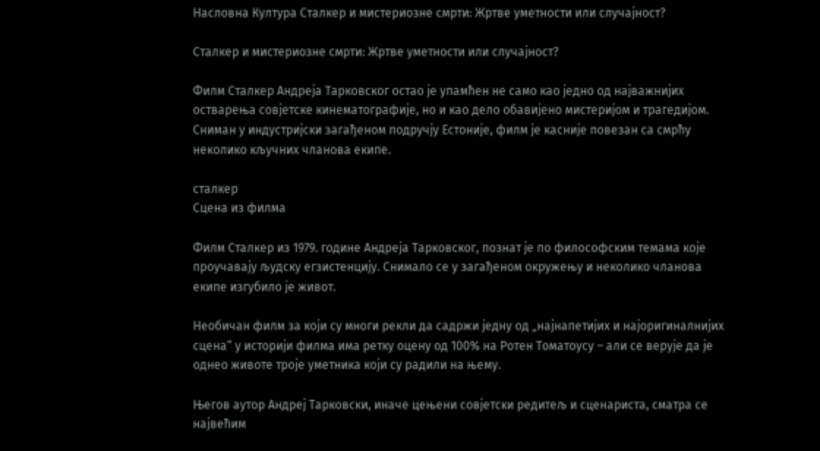Насловна Култура Сталкер и мистериозне смрти: Жртве уметности или случајност?

Сталкер и мистериозне смрти: Жртве уметности или случајност?

Филм Сталкер Андреја Тарковског остао је упамћен не само као једно од најважнијих остварења совјетске кинематографије, но и као дело обавијено мистеријом и трагедијом. Сниман у индустријски загађеном подручју Естоније, филм је касније повезан са смрћу неколико кључних чланова екипе.

сталкер
Сцена из филма

Филм Сталкер из 1979. године Андреја Тарковског, познат је по философским темама које проучавају људску егзистенцију. Снимало се у загађеном окружењу и неколико чланова екипе изгубило је живот.

Необичан филм за који су многи рекли да садржи једну од „најнапетијих и најоригиналнијих сцена“ у историји филма има ретку оцену од 100% на Ротен Томатоусу – али се верује да је однео животе троје уметника који су радили на њему.

Његов аутор Андреј Тарковски, иначе цењени совјетски редитељ и сценариста, сматра се највећим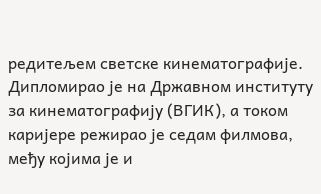редитељем светске кинематографије. Дипломирао је на Државном институту за кинематографију (ВГИК), а током каријере режирао је седам филмова, међу којима је и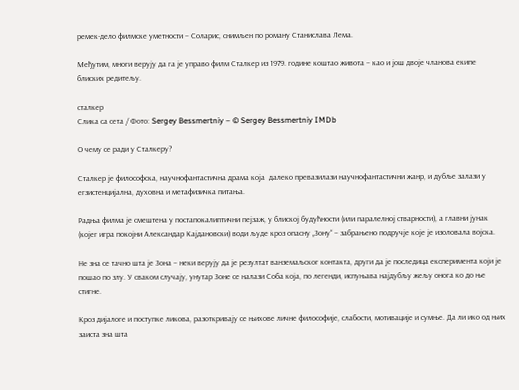ремек-дело филмске уметности – Соларис, снимљен по роману Станислава Лема.

Међутим, многи верују да га је управо филм Сталкер из 1979. године коштао живота – као и још двоје чланова екипе блиских редитељу.

сталкер
Слика са сета / Фото: Sergey Bessmertniy – © Sergey Bessmertniy IMDb

О чему се ради у Сталкеру?

Сталкер је философска, научнофантастична драма која  далеко превазилази научнофантастични жанр, и дубље залази у егзистенцијална, духовна и метафизичка питања.

Радња филма је смештена у постапокалиптични пејзаж, у блиској будућности (или паралелној стварности), а главни јунак (којег игра покојни Александар Кајдановски) води људе кроз опасну „Зону“ – забрањено подручје које је изоловала војска.

Не зна се тачно шта је Зона – неки верују да је резултат ванземаљског контакта, други да је последица експеримента који је пошао по злу. У сваком случају, унутар Зоне се налази Соба која, по легенди, испуњава најдубљу жељу онога ко до ње стигне.

Кроз дијалоге и поступке ликова, разоткривају се њихове личне философије, слабости, мотивације и сумње. Да ли ико од њих заиста зна шта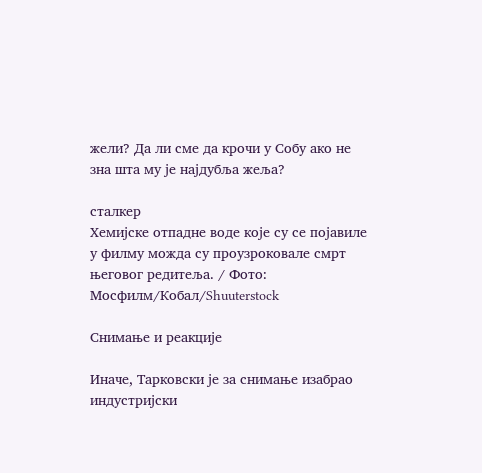жели? Да ли сме да крочи у Собу ако не зна шта му је најдубља жеља?

сталкер
Хемијске отпадне воде које су се појавиле у филму можда су проузроковале смрт његовог редитеља. / Фото: Мосфилм/Кобал/Shuuterstock

Снимање и реакције

Иначе, Тарковски је за снимање изабрао индустријски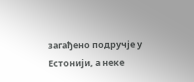загађено подручје у Естонији, а неке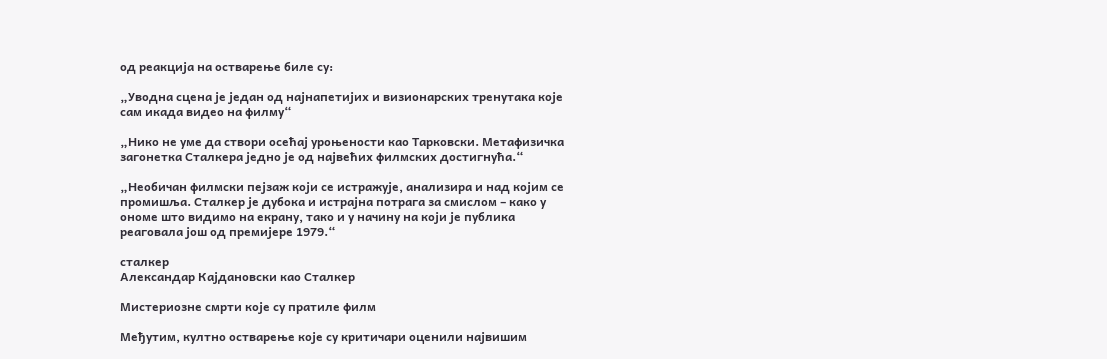од реакција на остварење биле су:

„Уводна сцена је један од најнапетијих и визионарских тренутака које сам икада видео на филму“

„Нико не уме да створи осећај уроњености као Тарковски. Метафизичка загонетка Сталкера једно је од највећих филмских достигнућа.“

„Необичан филмски пејзаж који се истражује, анализира и над којим се промишља. Сталкер је дубока и истрајна потрага за смислом – како у ономе што видимо на екрану, тако и у начину на који је публика реаговала још од премијере 1979.“

сталкер
Александар Кајдановски као Сталкер

Мистериозне смрти које су пратиле филм

Међутим, култно остварење које су критичари оценили највишим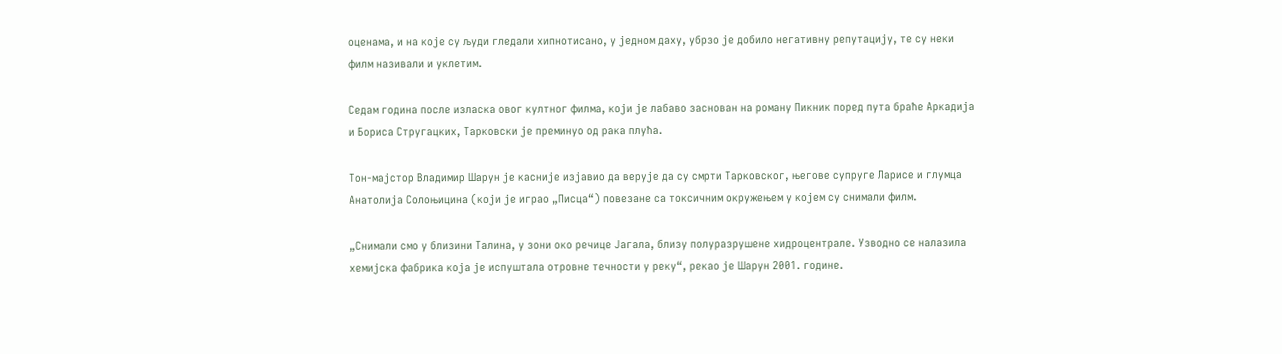оценама, и на које су људи гледали хипнотисано, у једном даху, убрзо је добило негативну репутацију, те су неки филм називали и уклетим.

Седам година после изласка овог култног филма, који је лабаво заснован на роману Пикник поред пута браће Аркадија и Бориса Стругацких, Тарковски је преминуо од рака плућа.

Тон-мајстор Владимир Шарун је касније изјавио да верује да су смрти Тарковског, његове супруге Ларисе и глумца Анатолија Солоњицина (који је играо „Писца“) повезане са токсичним окружењем у којем су снимали филм.

„Снимали смо у близини Талина, у зони око речице Јагала, близу полуразрушене хидроцентрале. Узводно се налазила хемијска фабрика која је испуштала отровне течности у реку“, рекао је Шарун 2001. године.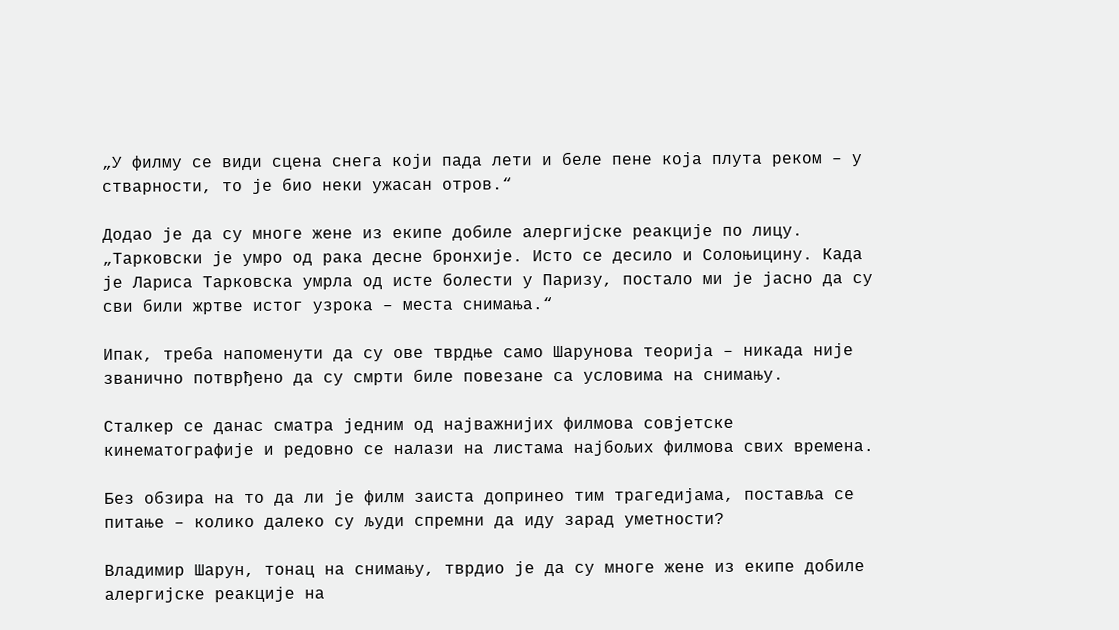„У филму се види сцена снега који пада лети и беле пене која плута реком – у стварности, то је био неки ужасан отров.“

Додао је да су многе жене из екипе добиле алергијске реакције по лицу. „Тарковски је умро од рака десне бронхије. Исто се десило и Солоњицину. Када је Лариса Тарковска умрла од исте болести у Паризу, постало ми је јасно да су сви били жртве истог узрока – места снимања.“

Ипак, треба напоменути да су ове тврдње само Шарунова теорија – никада није званично потврђено да су смрти биле повезане са условима на снимању.

Сталкер се данас сматра једним од најважнијих филмова совјетске кинематографије и редовно се налази на листама најбољих филмова свих времена.

Без обзира на то да ли је филм заиста допринео тим трагедијама, поставља се питање – колико далеко су људи спремни да иду зарад уметности?

Владимир Шарун, тонац на снимању, тврдио је да су многе жене из екипе добиле алергијске реакције на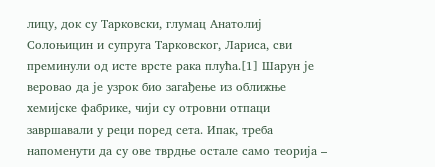лицу, док су Тарковски, глумац Анатолиј Солоњицин и супруга Тарковског, Лариса, сви преминули од исте врсте рака плућа.[1] Шарун је веровао да је узрок био загађење из оближње хемијске фабрике, чији су отровни отпаци завршавали у реци поред сета. Ипак, треба напоменути да су ове тврдње остале само теорија –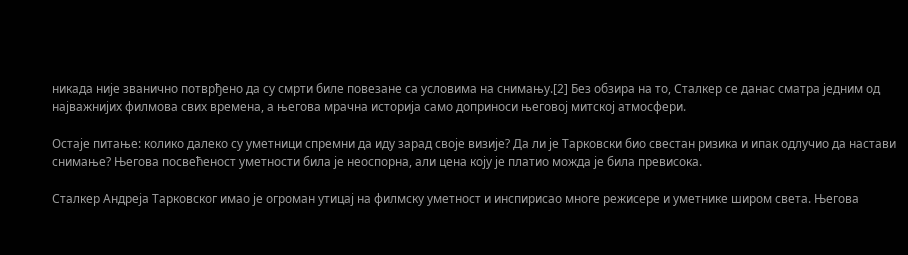никада није званично потврђено да су смрти биле повезане са условима на снимању.[2] Без обзира на то, Сталкер се данас сматра једним од најважнијих филмова свих времена, а његова мрачна историја само доприноси његовој митској атмосфери.

Остаје питање: колико далеко су уметници спремни да иду зарад своје визије? Да ли је Тарковски био свестан ризика и ипак одлучио да настави снимање? Његова посвећеност уметности била је неоспорна, али цена коју је платио можда је била превисока.

Сталкер Андреја Тарковског имао је огроман утицај на филмску уметност и инспирисао многе режисере и уметнике широм света. Његова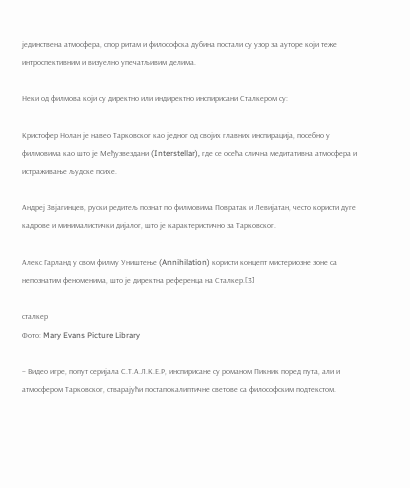јединствена атмосфера, спор ритам и философска дубина постали су узор за ауторе који теже интроспективним и визуелно упечатљивим делима.

Неки од филмова који су директно или индиректно инспирисани Сталкером су:

Кристофер Нолан је навео Тарковског као једног од својих главних инспирација, посебно у филмовима као што је Међузвездани (Interstellar), где се осећа слична медитативна атмосфера и истраживање људске психе.

Андреј Звјагинцев, руски редитељ познат по филмовима Повратак и Левијатан, често користи дуге кадрове и минималистички дијалог, што је карактеристично за Тарковског.

Алекс Гарланд у свом филму Уништење (Annihilation) користи концепт мистериозне зоне са непознатим феноменима, што је директна референца на Сталкер.[3]

сталкер
Фото: Mary Evans Picture Library

– Видео игре, попут серијала С.Т.А.Л.К.Е.Р, инспирисане су романом Пикник поред пута, али и атмосфером Тарковског, стварајући постапокалиптичне светове са философским подтекстом.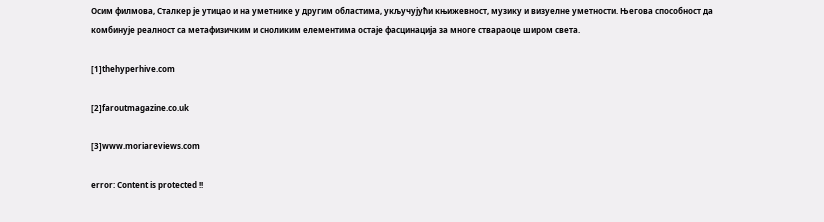Осим филмова, Сталкер је утицао и на уметнике у другим областима, укључујући књижевност, музику и визуелне уметности. Његова способност да комбинује реалност са метафизичким и сноликим елементима остаје фасцинација за многе ствараоце широм света.

[1]thehyperhive.com

[2]faroutmagazine.co.uk

[3]www.moriareviews.com

error: Content is protected !!